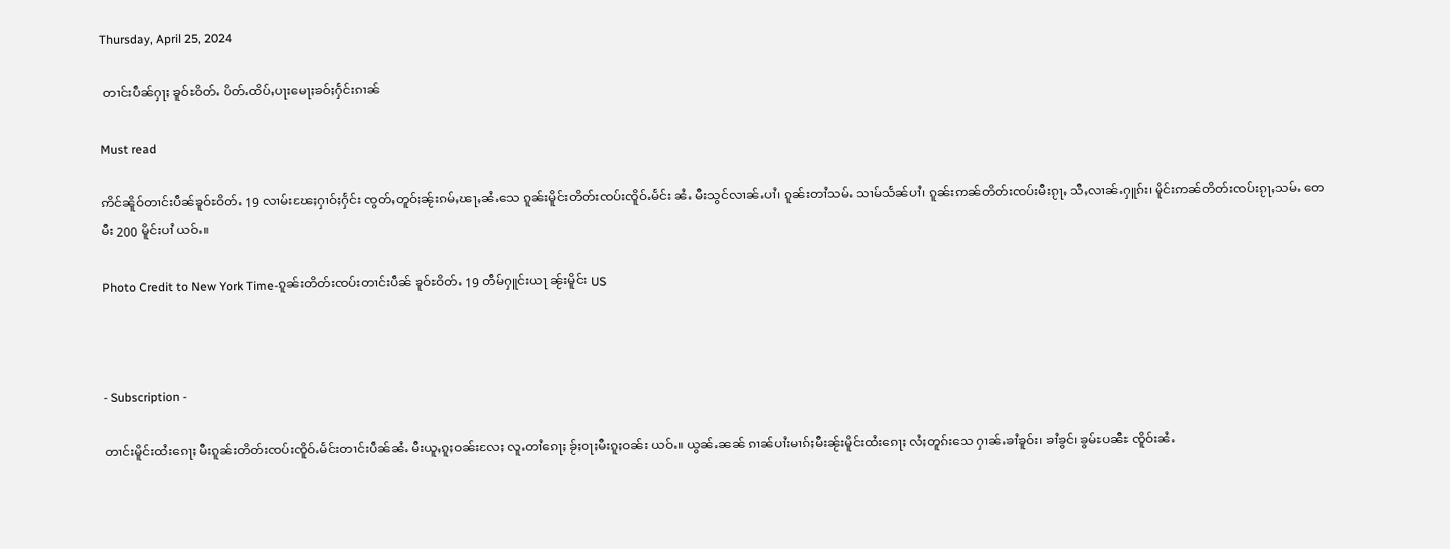Thursday, April 25, 2024

 တၢင်းပဵၼ်ႁႃႈ ၶူဝ်ႊဝိတ်ႉ ပိတ်ႉထိပ်ႇပႃးမေႃႈၶဝ်ႈႁႅင်းၵၢၼ်

Must read

ဢိင်ၼိူဝ်တၢင်းပဵၼ်ၶူဝ်ႊဝိတ်ႉ 19 လၢမ်းၽႄႈႁၢဝ်ႈႁႅင်း ၸွတ်ႇတူဝ်ႈၼႂ်းၵမ်ႇၽႃႇၼႆႉသေ ၵူၼ်းမိူင်းတိတ်းၸပ်းၸိူဝ်ႉမႅင်း ၼႆႉ မီးသွင်လၢၼ်ႉပၢႆ၊ ၵူၼ်းတၢႆသမ်ႉ သၢမ်သႅၼ်ပၢႆ၊ ၵူၼ်းဢၼ်တိတ်းၸပ်းမီးၵႂႃႇ သီႇလၢၼ်ႉႁူၵ်း၊ မိူင်းဢၼ်တိတ်းၸပ်းၵႂႃႇသမ်ႉ တေမီး 200 မိူင်းပၢႆ ယဝ်ႉ။

Photo Credit to New York Time-ၵူၼ်းတိတ်းၸပ်းတၢင်းပဵၼ် ၶူဝ်ႊဝိတ်ႉ 19 တဵမ်ႁူင်းယႃ ၼႂ်းမိူင်း US



- Subscription -

တၢင်းမိူင်းထႆးၵေႃႈ မီးၵူၼ်းတိတ်းၸပ်းၸိူဝ်ႉမႅင်းတၢင်းပဵၼ်ၼႆႉ မီးယူႇၵူႈဝၼ်းလႄႈ လူႉတၢႆၵေႃႈ ၶႂ်ႈဝႃႈမီးၵူႈဝၼ်း ယဝ်ႉ။ ယွၼ်ႉၼၼ် ၵၢၼ်ပၢႆးမၢၵ်ႈမီးၼႂ်းမိူင်းထႆးၵေႃႈ လႆႈတူၵ်းသေ ႁၢၼ်ႉၶၢႆၶူဝ်း၊ ၶၢႆၶွင်၊ ၶွမ်ႊပၼီႊ ၸိူဝ်းၼႆႉ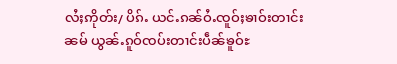လႆႈဢိုတ်း/ ပိၵ်ႉ ယင်ႉၵၼ်ဝႆႉၸူဝ်ႈၶၢဝ်းတၢင်းၼမ် ယွၼ်ႉၵူဝ်ၸပ်းတၢင်းပဵၼ်ၶူဝ်ႊ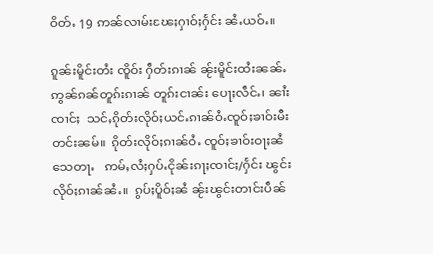ဝိတ်ႉ 19 ဢၼ်လၢမ်းၽႄႈႁၢဝ်ႈႁႅင်း ၼႆႉယဝ်ႉ။

ၵူၼ်းမိူင်းတႆး ၸိူဝ်း ႁဵတ်းၵၢၼ် ၼႂ်းမိူင်းထႆးၼၼ်ႉ ဢွၼ်ၵၼ်တူၵ်းၵၢၼ် တူၵ်းငၢၼ်း ပေႃႈလဵင်ႉ၊ ၼၢႆးၸၢင်ႈ  သင်ႇၵိုတ်းလိုဝ်ႈယင်ႉၵၢၼ်ဝႆႉၸူဝ်ႈၶၢဝ်းမီးတင်းၼမ်။  ၵိုတ်းလိုဝ်ႈၵၢၼ်ဝႆႉ ၸူဝ်ႈၶၢဝ်းဝႃႈၼႆသေတႃႉ   ဢမ်ႇလႆႈႁပ်ႉငိုၼ်းၵႃႈၸၢင်ႈ/ႁႅင်း ၽွင်းလိုဝ်ႈၵၢၼ်ၼႆႉ။  ၵွပ်ႈပိူဝ်ႈၼႆ ၼႂ်းၽွင်းတၢင်းပဵၼ်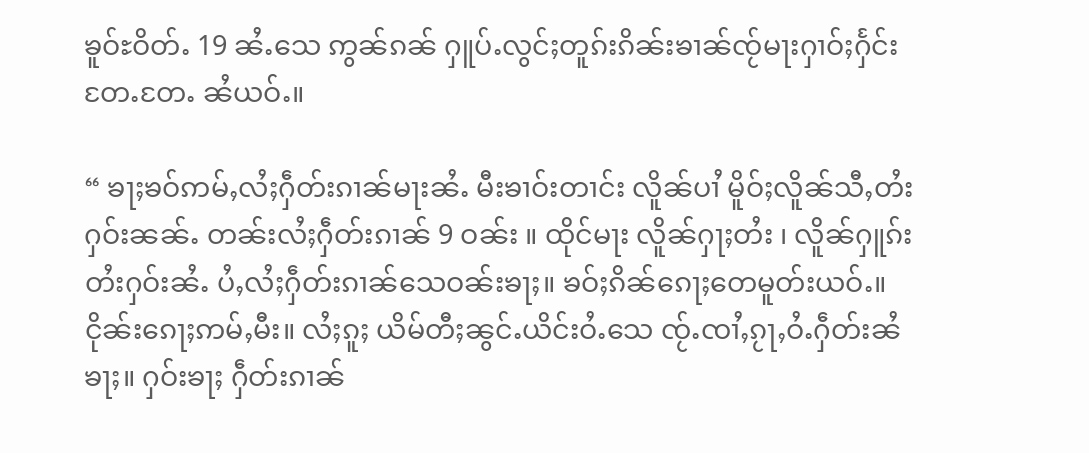ၶူဝ်ႊဝိတ်ႉ 19 ၼႆႉသေ ဢွၼ်ၵၼ် ႁူပ်ႉလွင်ႈတူၵ်းၵိၼ်းၶၢၼ်ၸႂ်မႃးႁၢဝ်ႈႁႅင်း တႄႉတႄႉ ၼႆယဝ်ႉ။

“ ၶႃႈၶဝ်ဢမ်ႇလႆႈႁဵတ်းၵၢၼ်မႃးၼႆႉ မီးၶၢဝ်းတၢင်း လိူၼ်ပၢႆ မိူဝ်ႈလိူၼ်သီႇတႆးႁဝ်းၼၼ်ႉ တၼ်းလႆႈႁဵတ်းၵၢၼ် 9 ဝၼ်း ။ ထိုင်မႃး လိူၼ်ႁႃႈတႆး ၊ လိူၼ်ႁူၵ်းတႆးႁဝ်းၼႆႉ ပႆႇလႆႈႁဵတ်းၵၢၼ်သေဝၼ်းၶႃႈ။ ၶဝ်ႈၵိၼ်ၵေႃႈတေမူတ်းယဝ်ႉ။ ငိုၼ်းၵေႃႈဢမ်ႇမီး။ လႆႈၵူႈ ယိမ်တီႈၼွင်ႉယိင်းဝႆႉသေ ၸႂ်ႉၸၢႆႇၵႂႃႇဝႆႉႁဵတ်းၼႆၶႃႈ။ ႁဝ်းၶႃႈ ႁဵတ်းၵၢၼ်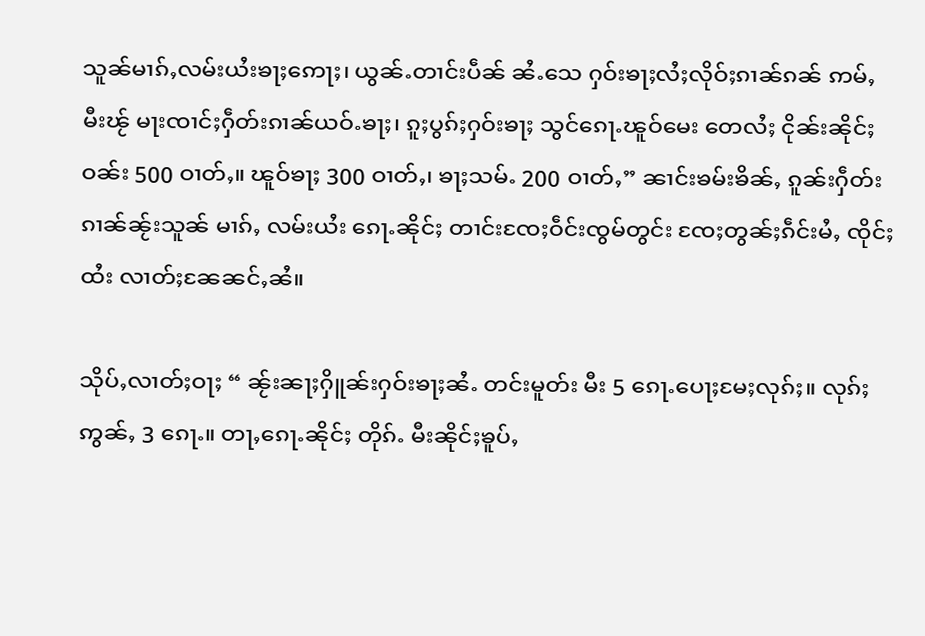သူၼ်မၢၵ်ႇလမ်းယႆးၶႃႈဢေႃႈ၊ ယွၼ်ႉတၢင်းပဵၼ် ၼႆႉသေ ႁဝ်းၶႃႈလႆႈလိုဝ်ႈၵၢၼ်ၵၼ် ဢမ်ႇမီးၽႂ် မႃးၸၢင်ႈႁဵတ်းၵၢၼ်ယဝ်ႉၶႃႈ၊ ၵူႈပွၵ်ႈႁဝ်းၶႃႈ သွင်ၵေႃႉၽူဝ်မေး တေလႆႈ ငိုၼ်းၼိုင်ႈဝၼ်း 500 ဝၢတ်ႇ။ ၽူဝ်ၶႃႈ 300 ဝၢတ်ႇ၊ ၶႃႈသမ်ႉ 200 ဝၢတ်ႇ” ၼၢင်းၶမ်းၶိၼ်ႇ ၵူၼ်းႁဵတ်းၵၢၼ်ၼႂ်းသူၼ် မၢၵ်ႇ လမ်းယႆး ၵေႃႉၼိုင်ႈ တၢင်းၸႄႈဝဵင်းၸွမ်တွင်း ၸႄႈတွၼ်ႈၵဵင်းမႆႇ ၸိုင်ႈထႆး လၢတ်ႈၼႄၼင်ႇၼႆ။

သိုပ်ႇလၢတ်ႈဝႃႈ “ ၼႂ်းၼႃႈႁိူၼ်းႁဝ်းၶႃႈၼႆႉ တင်းမူတ်း မီး 5 ၵေႃႉပေႃႈမႄႈလုၵ်ႈ။ လုၵ်ႈဢွၼ်ႇ 3 ၵေႃႉ။ တႃႇၵေႃႉၼိုင်ႈ တိုၵ်ႉ မီးၼိုင်ႈၶူပ်ႇ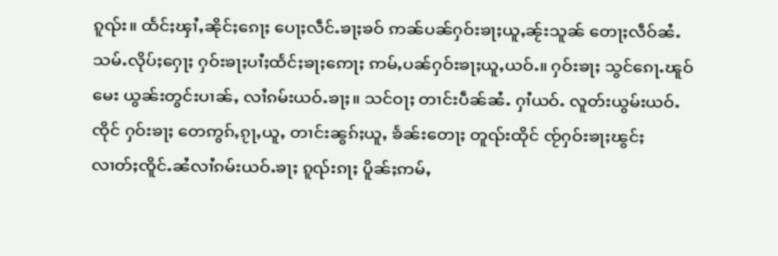ၵူၺ်း။ ထႅင်ႈၾၢႆႇၼိုင်ႈၵေႃႈ ပေႃႈလဵင်ႉၶႃႈၶဝ် ဢၼ်ပၼ်ႁဝ်းၶႃႈယူႇၼႂ်းသူၼ် တေႃႈလဵဝ်ၼႆႉ သမ်ႉလိုပ်ႈႁေႃႈ ႁဝ်းၶႃႈပၢႆႈထႅင်ႈၶႃႈဢေႃႈ ဢမ်ႇပၼ်ႁဝ်းၶႃႈယူႇယဝ်ႉ။ ႁဝ်းၶႃႈ သွင်ၵေႃႉၽူဝ်မေး ယွၼ်းတွင်းပၢၼ်ႇ လၢႆၵမ်းယဝ်ႉၶႃႈ။ သင်ဝႃႈ တၢင်းပဵၼ်ၼႆႉ ႁၢႆယဝ်ႉ လူတ်းယွမ်းယဝ်ႉၸိုင် ႁဝ်းၶႃႈ တေဢွၵ်ႇၵႂႃႇယူႇ တၢင်းၼွၵ်ႈယူႇ ၶႅၼ်းတေႃႈ တူၺ်းထိုင် ၸႂ်ႁဝ်းၶႃႈၽွင်ႈ လၢတ်ႈၸိူင်ႉၼႆလၢႆၵမ်းယဝ်ႉၶႃႈ ၵူၺ်းၵႃႈ ပိူၼ်ႈဢမ်ႇ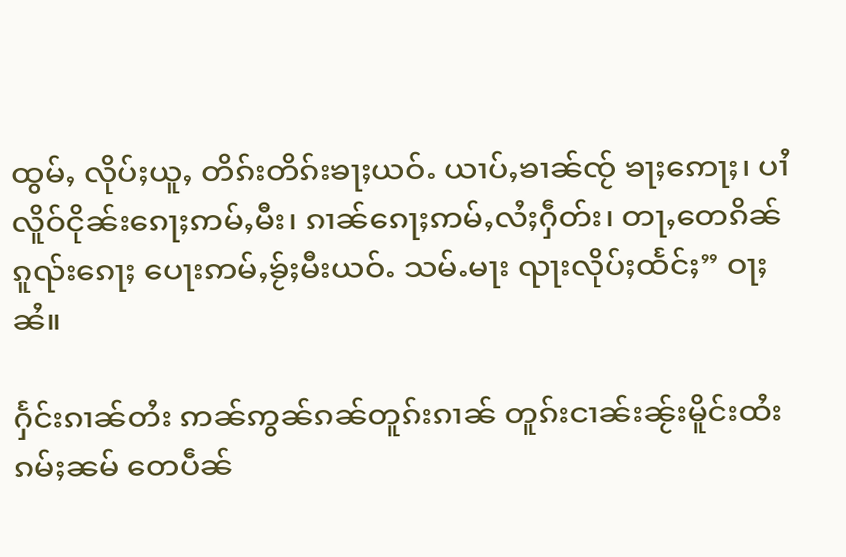ထွမ်ႇ လိုပ်ႈယူႇ တိၵ်းတိၵ်းၶႃႈယဝ်ႉ ယၢပ်ႇၶၢၼ်ၸႂ် ၶႃႈဢေႃႈ၊ ပၢႆလိူဝ်ငိုၼ်းၵေႃႈဢမ်ႇမီး၊ ၵၢၼ်ၵေႃႈဢမ်ႇလႆႈႁဵတ်း၊ တႃႇတေၵိၼ် ၵူၺ်းၵေႃႈ ပေႃးဢမ်ႇၶႂ်ႈမီးယဝ်ႉ သမ်ႉမႃး ၺႃးလိုပ်ႈထႅင်ႈ” ဝႃႈၼႆ။

ႁႅင်းၵၢၼ်တႆး ဢၼ်ဢွၼ်ၵၼ်တူၵ်းၵၢၼ် တူၵ်းငၢၼ်းၼႂ်းမိူင်းထႆး ၵမ်ႈၼမ် တေပဵၼ်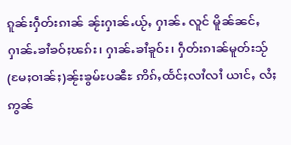ၵူၼ်းႁဵတ်းၵၢၼ် ၼႂ်းႁၢၼ်ႉယႂ်ႇ ႁၢၼ်ႉ လူင် မိူၼ်ၼင်ႇ ႁၢၼ်ႉၶၢႆၶဝ်ႈၽၵ်း၊ ႁၢၼ်ႉၶၢႆၶူဝ်း၊ ႁဵတ်းၵၢၼ်မူတ်းသႂ် (မႄႈဝၢၼ်ႈ)ၼႂ်းၶွမ်ႊပၼီႊ ဢိၵ်ႇထႅင်ႈလၢႆလၢႆ ယၢင်ႇ လႆႈဢွၼ်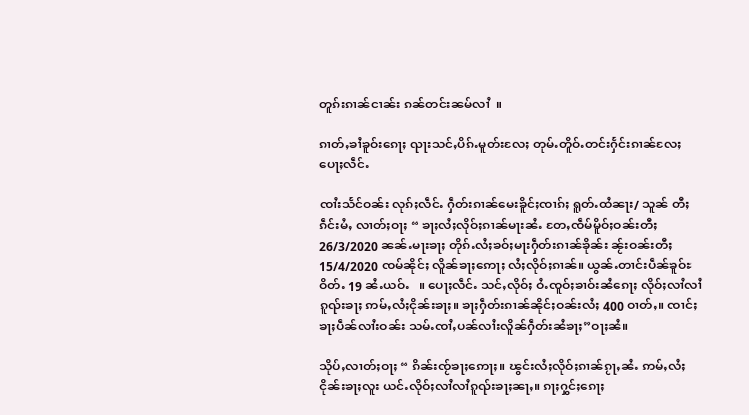တူၵ်းၵၢၼ်ငၢၼ်း ၵၼ်တင်းၼမ်လၢႆ  ။

ၵၢတ်ႇၶၢႆၶူဝ်းၵေႃႈ ၺႃးသင်ႇပိၵ်ႉမူတ်းလႄႈ တုမ်ႉတိူဝ်ႉတင်းႁႅင်းၵၢၼ်လႄႈ ပေႃႈလဵင်ႉ

ၸၢႆးသႅင်ဝၼ်း လုၵ်ႈလဵင်ႉ ႁဵတ်းၵၢၼ်မေးၶိူင်ႈၸၢၵ်ႈ ရူတ်ႉထႆၼႃး/ သူၼ် တီႈၵဵင်းမႆႇ လၢတ်ႈဝႃႈ “ ၶႃႈလႆႈလိုဝ်ႈၵၢၼ်မႃးၼႆႉ တႄႇၸဵမ်မိူဝ်ႈဝၼ်းတီႈ 26/3/2020 ၼၼ်ႉမႃးၶႃႈ တိုၵ်ႉလႆႈၶဝ်ႈမႃးႁဵတ်းၵၢၼ်ၶိုၼ်း ၼႂ်းဝၼ်းတီႈ 15/4/2020 ၸမ်ၼိုင်ႈ လိူၼ်ၶႃႈဢေႃႈ လႆႈလိုဝ်ႈၵၢၼ်။ ယွၼ်ႉတၢင်းပဵၼ်ၶူဝ်ႊဝိတ်ႉ 19 ၼႆႉယဝ်ႉ   ။ ပေႃႈလဵင်ႉ သင်ႇလိုဝ်ႈ ဝႆႉၸူဝ်ႈၶၢဝ်းၼႆၵေႃႈ လိုဝ်ႈလၢႆလၢႆၵူၺ်းၶႃႈ ဢမ်ႇလႆႈငိုၼ်းၶႃႈ။ ၶႃႈႁဵတ်းၵၢၼ်ၼိုင်ႈဝၼ်းလႆႈ 400 ဝၢတ်ႇ။ ၸၢင်ႈၶႃႈပဵၼ်လၢႆးဝၼ်း သမ်ႉၸၢႆႇပၼ်လၢႆးလိူၼ်ႁဵတ်းၼႆၶႃႈ”ဝႃႈၼႆ။

သိုပ်ႇလၢတ်ႈဝႃႈ “ ၵိၼ်းၸႂ်ၶႃႈဢေႃႈ။ ၽွင်းလႆႈလိုဝ်ႈၵၢၼ်ၵႂႃႇၼႆႉ ဢမ်ႇလႆႈငိုၼ်းၶႃႈလူး ယင်ႉလိုဝ်ႈလၢႆလၢႆၵူၺ်းၶႃႈၼႃႇ။ ၵႃႈႁွင်ႈၵေႃႈ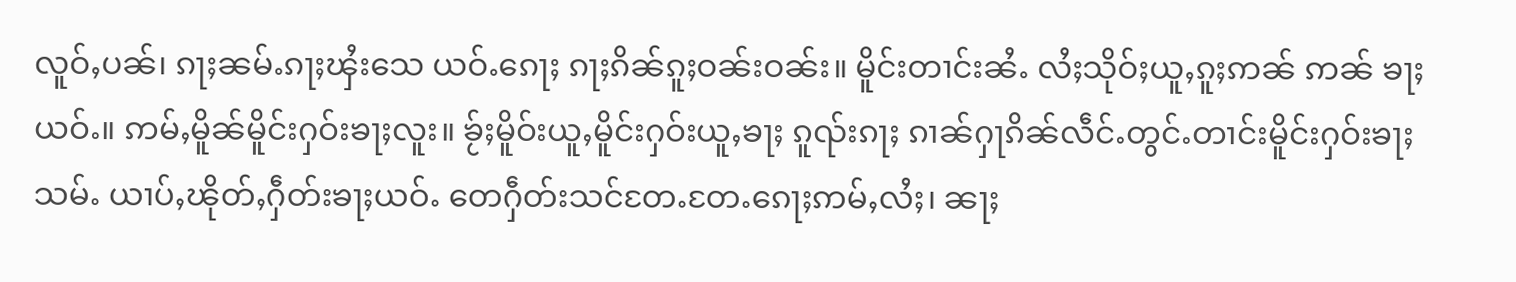လူဝ်ႇပၼ်၊ ၵႃႈၼမ်ႉၵႃႈၾႆးသေ ယဝ်ႉၵေႃႈ ၵႃႈၵိၼ်ၵူႈဝၼ်းဝၼ်း။ မိူင်းတၢင်းၼႆႉ လႆႈသိုဝ်ႈယူႇၵူႈဢၼ် ဢၼ် ၶႃႈယဝ်ႉ။ ဢမ်ႇမိူၼ်မိူင်းႁဝ်းၶႃႈလူး။ ၶႂ်ႈမိူဝ်းယူႇမိူင်းႁဝ်းယူႇၶႃႈ ၵူၺ်းၵႃႈ ၵၢၼ်ႁႃၵိၼ်လဵင်ႉတွင်ႉတၢင်းမိူင်းႁဝ်းၶႃႈသမ်ႉ ယၢပ်ႇၽိုတ်ႇႁဵတ်းၶႃႈယဝ်ႉ တေႁဵတ်းသင်တႄႉတႄႉၵေႃႈဢမ်ႇလႆႈ၊ ၼႃႈ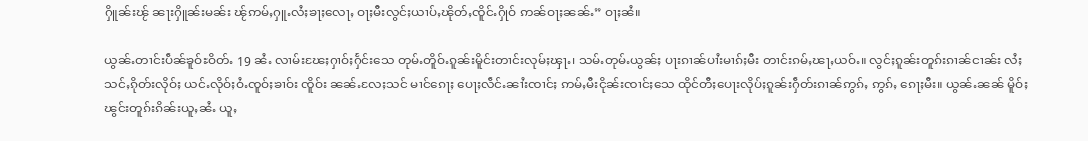ႁိူၼ်းၽႂ် ၼႃးႁိူၼ်းမၼ်း ၽႂ်ဢမ်ႇႁူႉလႆႈၶႃႈလေႃႇ ဝႃႈမီးလွင်ႈယၢပ်ႇၽိုတ်ႇၸိူင်ႉႁိုဝ် ဢၼ်ဝႃႈၼၼ်ႉ” ဝႃႈၼႆ။

ယွၼ်ႉတၢင်းပဵၼ်ၶူဝ်ႊဝိတ်ႉ 19 ၼႆႉ လၢမ်းၽႄႈႁၢဝ်ႈႁႅင်းသေ တုမ်ႉတိူဝ်ႉၵူၼ်းမိူင်းတၢင်းလုမ်ႈၾႃႉ၊ သမ်ႉတုမ်ႉယွၼ်ႈ ပႃးၵၢၼ်ပၢႆးမၢၵ်ႈမီး တၢင်းၵမ်ႇၽႃႇယဝ်ႉ။ လွင်ႈၵူၼ်းတူၵ်းၵၢၼ်ငၢၼ်း လႆႈသင်ႇၵိုတ်းလိုဝ်ႈ ယင်ႉလိုဝ်ႈဝႆႉၸူဝ်ႈၶၢဝ်း ၸိူဝ်း ၼၼ်ႉလႄႈသင် မၢင်ၵေႃႈ ပေႃႈလဵင်ႉၼၢႆးၸၢင်ႈ ဢမ်ႇမီးငိုၼ်းၸၢင်ႈသေ ထိုင်တီႈပေႃးလိုပ်ႈၵူၼ်းႁဵတ်းၵၢၼ်ဢွၵ်ႇ ဢွၵ်ႇ ၵေႃႈမီး။ ယွၼ်ႉၼၼ် မိူဝ်ႈၽွင်းတူၵ်းၵိၼ်းယူႇၼႆႉ ယူႇ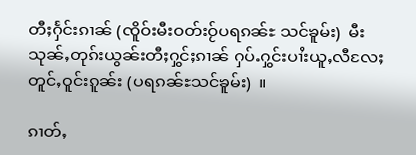တီႈႁႅင်းၵၢၼ် (ၸိူဝ်းမီးဝတ်းဝႂ်ပရၵၼ်ႊ သင်ၶူမ်း)  မီးသုၼ်ႇတုၵ်းယွၼ်းတီႈႁွင်ႈၵၢၼ် ႁပ်ႉႁွင်းပၢႆးယူႇလီလႄႈ တူင်ႇဝူင်းၵူၼ်း (ပရၵၼ်ႊသင်ၶူမ်း)  ။

ၵၢတ်ႇ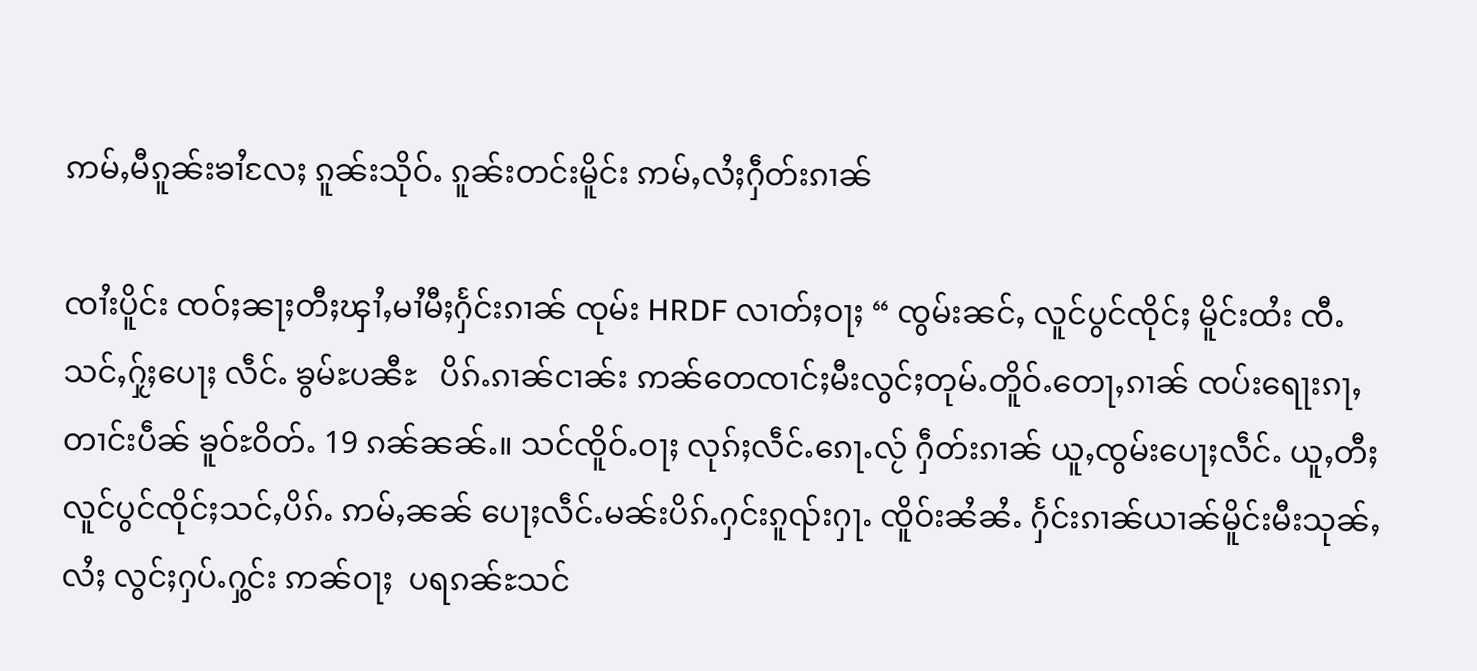ဢမ်ႇမီၵူၼ်းၶၢႆလႄႈ ၵူၼ်းသိုဝ်ႉ ၵူၼ်းတင်းမိူင်း ဢမ်ႇလႆႈႁဵတ်းၵၢၼ်

ၸၢႆးပိူင်း ၸဝ်ႈၼႃႈတီႈၾၢႆႇမၢႆမီႈႁႅင်းၵၢၼ် ၸုမ်း HRDF လၢတ်ႈဝႃႈ “ ၸွမ်းၼင်ႇ လူင်ပွင်ၸိုင်ႈ မိူင်းထႆး ၸီႉသင်ႇႁႂ်ႈပေႃႈ လဵင်ႉ ၶွမ်ႊပၼီႊ   ပိၵ်ႉၵၢၼ်ငၢၼ်း ဢၼ်တေၸၢင်ႈမီးလွင်ႈတုမ်ႉတိူဝ်ႉတေႃႇၵၢၼ် ၸပ်းရေႃးၵႃႇတၢင်းပဵၼ် ၶူဝ်ႊဝိတ်ႉ 19 ၵၼ်ၼၼ်ႉ။ သင်ၸိူဝ်ႉဝႃႈ လုၵ်ႈလဵင်ႉၵေႃႉလႂ် ႁဵတ်းၵၢၼ် ယူႇၸွမ်းပေႃႈလဵင်ႉ ယူႇတီႈလူင်ပွင်ၸိုင်ႈသင်ႇပိၵ်ႉ ဢမ်ႇၼၼ် ပေႃႈလဵင်ႉမၼ်းပိၵ်ႉႁင်းၵူၺ်းႁႃႉ ၸိူဝ်းၼႆၼႆႉ ႁႅင်းၵၢၼ်ယၢၼ်မိူင်းမီးသုၼ်ႇလႆႈ လွင်ႈႁပ်ႉႁွင်း ဢၼ်ဝႃႈ  ပရၵၼ်ႊသင်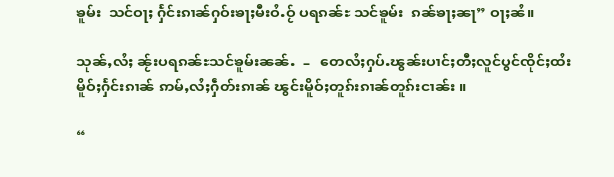ၶူမ်း  သင်ဝႃႈ ႁႅင်းၵၢၼ်ႁဝ်းၶႃႈမီးဝႆႉဝႂ် ပရၵၼ်ႊ သင်ၶူမ်း  ၵၼ်ၶႃႈၼႃ” ဝႃႈၼႆ။

သုၼ်ႇလႆႈ ၼႂ်းပရၵၼ်ႊသင်ၶူမ်းၼၼ်ႉ  –   တေလႆႈႁပ်ႉၽွၼ်းပၢင်ႈတီႈလူင်ပွင်ၸိုင်ႈထႆး မိူဝ်ႈႁႅင်းၵၢၼ် ဢမ်ႇလႆႈႁဵတ်းၵၢၼ် ၽွင်းမိူဝ်ႈတူၵ်းၵၢၼ်တူၵ်းငၢၼ်း ။

“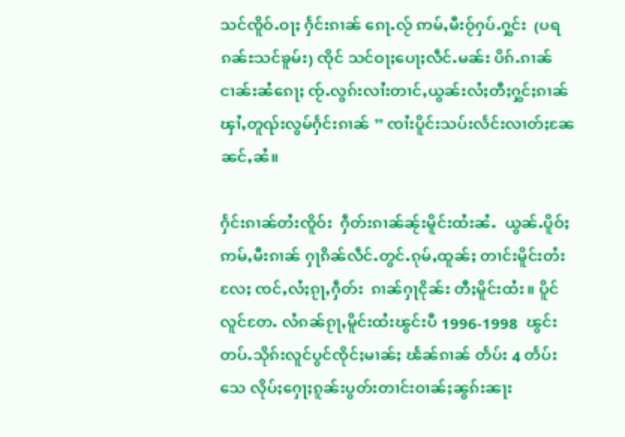သင်ၸိူဝ်ႉဝႃႈ ႁႅင်းၵၢၼ် ၵေႃႉလႂ် ဢမ်ႇမီးဝႂ်ႁပ်ႉႁွင်း  (ပရၵၼ်ႊသင်ၶူမ်း) ၸိုင် သင်ဝႃႈပေႃႈလဵင်ႉမၼ်း ပိၵ်ႉၵၢၼ် ငၢၼ်းၼႆၵေႃႈ ၸႂ်ႉလွၵ်းလၢႆးတၢင်ႇယွၼ်းလႆႈတီႈႁွင်ႈၵၢၼ်ၾၢႆႇတူၺ်းလွမ်ႁႅင်းၵၢၼ် ” ၸၢႆးပိူင်းသပ်းလႅင်းလၢတ်ႈၼႄၼင်ႇၼႆ။

ႁႅင်းၵၢၼ်တႆးၸိူဝ်း  ႁဵတ်းၵၢၼ်ၼႂ်းမိူင်းထႆးၼႆႉ  ယွၼ်ႉပိူဝ်ႈ ဢမ်ႇမီးၵၢၼ် ႁႃၵိၼ်လဵင်ႉတွင်ႉၵုမ်ႇထူၼ်ႈ တၢင်းမိူင်းတႆး လႄႈ ၸင်ႇလႆႈၵႂႃႇႁဵတ်း  ၵၢၼ်ႁႃငိုၼ်း တီႈမိူင်းထႆး။ ပိူင်လူင်တႄႉ လႆၵၼ်ၵႂႃႇမိူင်းထႆးၽွင်းပီ 1996-1998  ၽွင်း တပ်ႉသိုၵ်းလူင်ပွင်ၸိုင်ႈမၢၼ်ႈ ၽႅၼ်ၵၢၼ် တႅပ်း 4 တႅပ်းသေ လိုပ်ႈႁေႃႈၵူၼ်းပွတ်းတၢင်းဝၢၼ်ႈၼွၵ်းၼႃး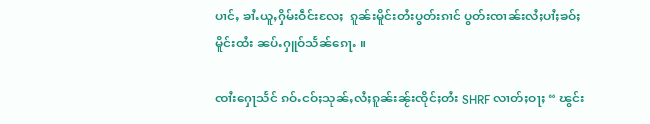ပၢင်ႇ ၶၢႆႉယူႇႁိမ်းဝဵင်းလႄႈ  ၵူၼ်းမိူင်းတႆးပွတ်းၵၢင် ပွတ်းၸၢၼ်းလႆႈပၢႆႈၶဝ်ႈမိူင်းထႆး ၼပ်ႉႁူဝ်သႅၼ်ၵေႃႉ ။

ၸၢႆးႁေႃသႅင် ၵဝ်ႉငဝ်ႈသုၼ်ႇလႆႈၵူၼ်းၼႂ်းၸိုင်ႈတႆး SHRF လၢတ်ႈဝႃႈ “ ၽွင်း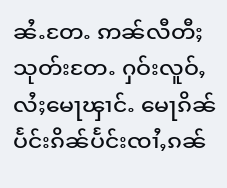ၼႆႉတႄႉ ဢၼ်လီတီႈသုတ်းတႄႉ ႁဝ်းလူဝ်ႇ လႆႈမေႃၾၢင်ႉ မေႃၵိၼ် ပႅင်းၵိၼ်ပႅင်းၸၢႆႇၵၼ်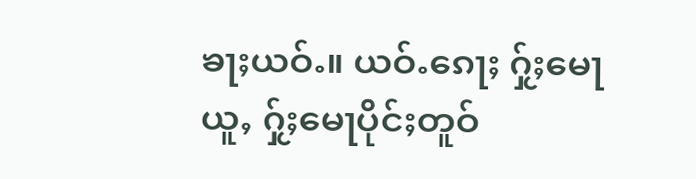ၶႃႈယဝ်ႉ။ ယဝ်ႉၵေႃႈ ႁႂ်ႈမေႃယူႇ ႁႂ်ႈမေႃပိုင်ႈတူဝ်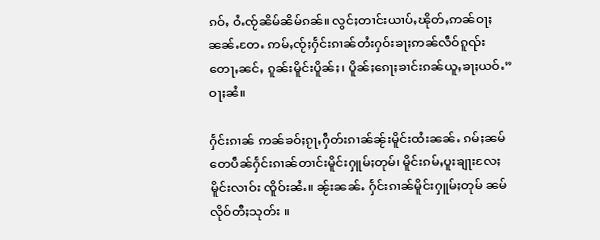ၵဝ်ႇ ဝႆႉၸႂ်ၼိမ်ၼိမ်ၵၼ်။ လွင်ႈတၢင်းယၢပ်ႇၽိုတ်ႇဢၼ်ဝႃႈၼၼ်ႉတႄႉ ဢမ်ႇၸႂ်ႈႁႅင်းၵၢၼ်တႆးႁဝ်းၶႃႈဢၼ်လဵဝ်ၵူၺ်း တေႃႇၼင်ႇ ၵူၼ်းမိူင်းပိူၼ်ႈ၊ ပိူၼ်ႈၵေႃႈၶၢင်းၵၼ်ယူႇၶႃႈယဝ်ႉ” ဝႃႈၼႆ။

ႁႅင်းၵၢၼ် ဢၼ်ၶဝ်ႈၵႂႃႇႁဵတ်းၵၢၼ်ၼႂ်းမိူင်းထႆးၼၼ်ႉ ၵမ်ႈၼမ် တေပဵၼ်ႁႅင်းၵၢၼ်တၢင်းမိူင်းႁူမ်ႈတုမ်၊ မိူင်းၵမ်ႇပူးၶျႃးလႄႈ မိူင်းလၢဝ်း ၸိူဝ်းၼႆႉ။ ၼႂ်းၼၼ်ႉ ႁႅင်းၵၢၼ်မိူင်းႁူမ်ႈတုမ် ၼမ်လိုဝ်တီႈသုတ်း ။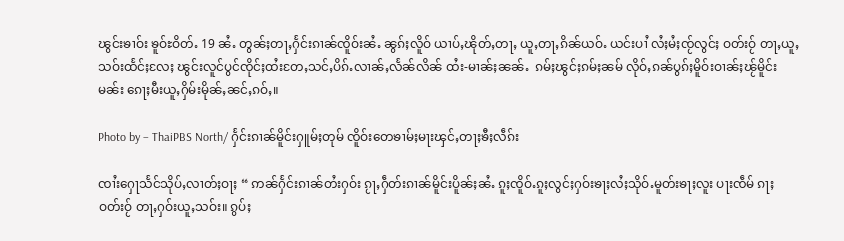ၽွင်းၶၢဝ်း ၶူဝ်ႊဝိတ်ႉ 19 ၼႆႉ တွၼ်ႈတႃႇႁႅင်းၵၢၼ်ၸိူဝ်းၼႆႉ ၼွၵ်ႈလိူဝ် ယၢပ်ႇၽိုတ်ႇတႃႇ ယူႇတႃႇၵိၼ်ယဝ်ႉ ယင်းပၢႆ လႆႈမႆႈၸႂ်လွင်ႈ ဝတ်းဝႂ် တႃႇယူႇသဝ်းထႅင်ႈလႄႈ ၽွင်းလူင်ပွင်ၸိုင်ႈထႆးတႄႇသင်ႇပိၵ်ႉလၢၼ်ႇလႅၼ်လိၼ် ထႆး-မၢၼ်ႈၼၼ်ႉ  ၵမ်ႈၽွင်ႈၵမ်ႈၼမ် လိုဝ်ႇၵၼ်ပွၵ်ႈမိူဝ်းဝၢၼ်ႈၽႂ်မိူင်းမၼ်း ၵေႃႈမီးယူႇႁိမ်းမိုၼ်ႇၼင်ႇၵဝ်ႇ။

Photo by – ThaiPBS North/ ႁႅင်းၵၢၼ်မိူင်းႁူမ်ႈတုမ် ၸိူဝ်းတေၶၢမ်ႈမႃးၾင်ႇတႃႈၶီႈလဵၵ်း

ၸၢႆးႁေႃသႅင်သိုပ်ႇလၢတ်ႈဝႃႈ “ ဢၼ်ႁႅင်းၵၢၼ်တႆးႁဝ်း ၵႂႃႇႁဵတ်းၵၢၼ်မိူင်းပိူၼ်ႈၼႆႉ ၵူႈၸိူဝ်ႉၵူႈလွင်ႈႁဝ်းၶႃႈလႆႈသိုဝ်ႉမူတ်းၶႃႈလူး ပႃးၸဵမ် ၵႃႈဝတ်းဝႂ် တႃႇႁဝ်းယူႇသဝ်း။ ၵွပ်ႈ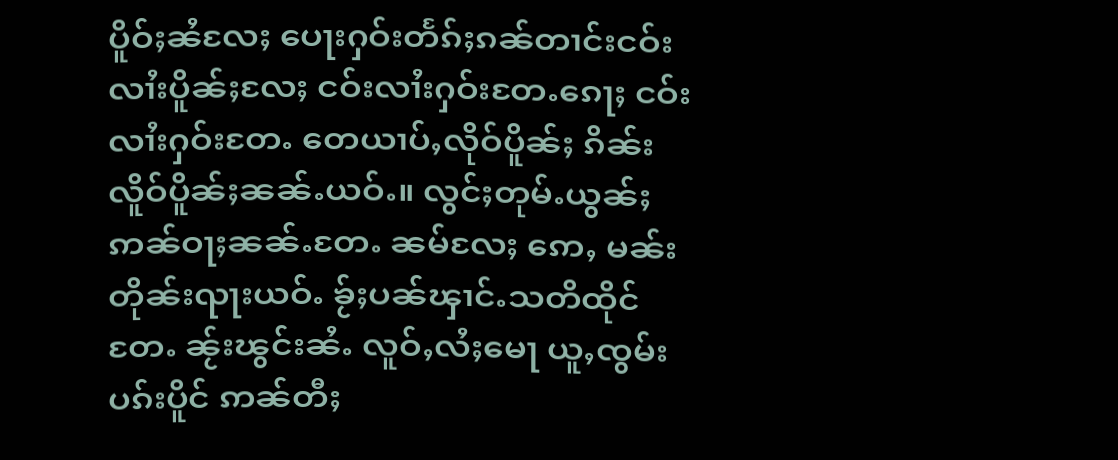ပိူဝ်ႈၼႆလႄႈ ပေႃးႁဝ်းတႅၵ်ႈၵၼ်တၢင်းငဝ်းလၢႆးပိူၼ်ႈလႄႈ ငဝ်းလၢႆးႁဝ်းတႄႉၵေႃႈ ငဝ်းလၢႆးႁဝ်းတႄႉ တေယၢပ်ႇလိုဝ်ပိူၼ်ႈ ၵိၼ်းလိူဝ်ပိူၼ်ႈၼၼ်ႉယဝ်ႉ။ လွင်ႈတုမ်ႉယွၼ်ႈ ဢၼ်ဝႃႈၼၼ်ႉတႄႉ ၼမ်လႄႈ ဢေႇ မၼ်းတိုၼ်းၺႃးယဝ်ႉ ၶႂ်ႈပၼ်ၾၢင်ႉသတိထိုင်တႄႉ ၼႂ်းၽွင်းၼႆႉ လူဝ်ႇလႆႈမေႃ ယူႇၸွမ်းပၵ်းပိူင် ဢၼ်တီႈ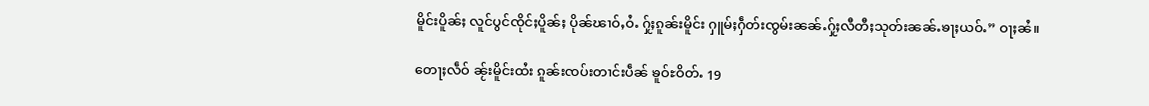မိူင်းပိူၼ်ႈ လူင်ပွင်ၸိုင်ႈပိူၼ်ႈ ပိုၼ်ၽၢဝ်ႇဝႆႉ ႁႂ်ႈၵူၼ်းမိူင်း ႁူမ်ႈႁဵတ်းၸွမ်းၼၼ်ႉႁႂ်ႈလီတီႈသုတ်းၼၼ်ႉၶႃႈယဝ်ႉ” ဝႃႈၼႆ။

တေႃႈလဵဝ် ၼႂ်းမိူင်းထႆး ၵူၼ်းၸပ်းတၢင်းပဵၼ် ၶူဝ်ႊဝိတ်ႉ 19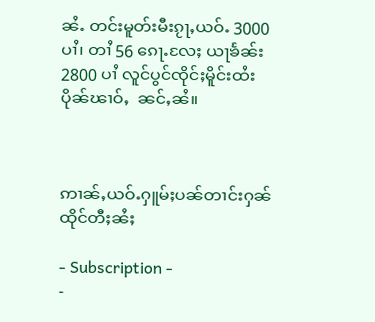ၼႆႉ တင်းမူတ်းမီးၵႂႃႇယဝ်ႉ 3000 ပၢႆ၊ တၢႆ 56 ၵေႃႉလႄႈ ယႃၶႅၼ်း 2800 ပၢႆ လူင်ပွင်ၸိုင်ႈမိူင်းထႆးပိုၼ်ၽၢဝ်ႇ  ၼင်ႇၼႆ။



ဢၢၼ်ႇယဝ်ႉႁူမ်ႈပၼ်တၢင်းႁၼ်ထိုင်တီႈၼႆႈ

- Subscription -
-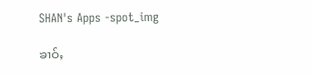SHAN's Apps -spot_img

ၶၢဝ်ႇ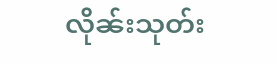လိုၼ်းသုတ်း